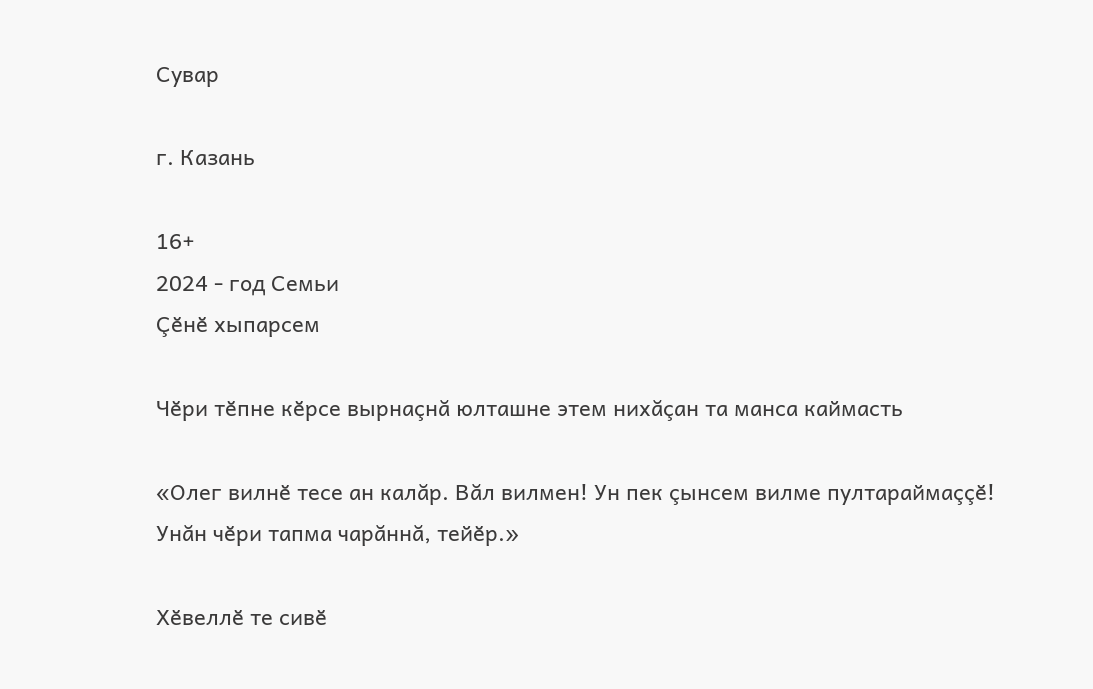Сувар

г. Казань

16+
2024 - год Семьи
Çӗнӗ хыпарсем

Чӗри тӗпне кӗрсе вырнаçнă юлташне этем нихăçан та манса каймасть

«Олег вилнӗ тесе ан калăр. Вăл вилмен! Ун пек çынсем вилме пултараймаççӗ! Унăн чӗри тапма чарăннă, тейӗр.»

Хӗвеллӗ те сивӗ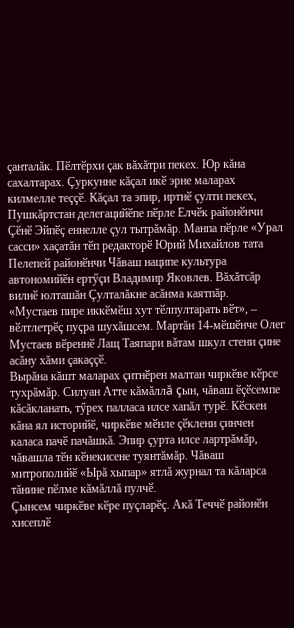çанталăк. Пӗлтӗрхи çак вăхăтри пекех. Юр кăна сахалтарах. Çуркунне кăçал икӗ эрне маларах килмелле теççӗ. Кăçал та эпир, иртнӗ çулти пекех, Пушкăртстан делегацийӗпе пӗрле Елчӗк районӗнчи Çӗнӗ Эйпӗç еннелле çул тытрăмăр. Манпа пӗрле «Урал сасси» хаçатăн тӗп редакторӗ Юрий Михайлов тата Пелепей районӗнчи Чăваш наципе культура автономийӗн ертӳçи Владимир Яковлев. Вăхăтсăр вилнӗ юлташăн Çулталăкне асăнма каятпăр.
«Мустаев пире иккӗмӗш хут тӗлпултарать вӗт», – вӗлтлетрӗç пуçра шухăшсем. Мартăн 14-мӗшӗнче Олег Мустаев вӗреннӗ Лащ Таяпари вăтам шкул стени çине асăну хăми çакаççӗ.
Вырăна кăшт маларах çитнӗрен малтан чиркӗве кӗрсе тухрăмăр. Силуан Атте кăмăллă çын, чăваш ӗçӗсемпе кăсăкланать, тӳрех палласа илсе хапăл турӗ. Кӗскен кăна ял историйӗ, чиркӗве мӗнле çӗклени çинчен каласа пачӗ пачăшкă. Эпир çурта илсе лартрăмăр, чăвашла тӗн кӗнекисене туянтăмăр. Чăваш митрополийӗ «Ырă хыпар» ятлă журнал та кăларса тăнине пӗлме кăмăллă пулчӗ.
Çынсем чиркӗве кӗре пуçларӗç. Акă Теччӗ районӗн хисеплӗ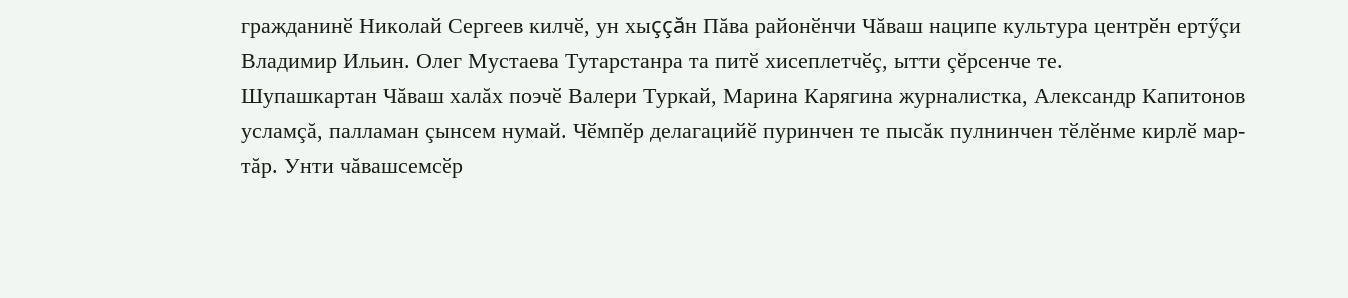гражданинӗ Николай Сергеев килчӗ, ун хыççăн Пăва районӗнчи Чăваш наципе культура центрӗн ертӳçи Владимир Ильин. Олег Мустаева Тутарстанра та питӗ хисеплетчӗç, ытти çӗрсенче те.
Шупашкартан Чăваш халăх поэчӗ Валери Туркай, Марина Карягина журналистка, Александр Капитонов усламçă, палламан çынсем нумай. Чӗмпӗр делагацийӗ пуринчен те пысăк пулнинчен тӗлӗнме кирлӗ мар-тăр. Унти чăвашсемсӗр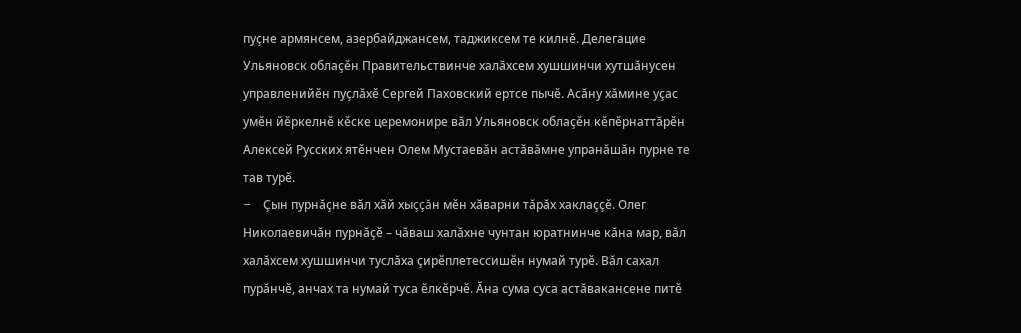пуçне армянсем, азербайджансем, таджиксем те килнӗ. Делегацие Ульяновск облаçӗн Правительствинче халăхсем хушшинчи хутшăнусен управленийӗн пуçлăхӗ Сергей Паховский ертсе пычӗ. Асăну хăмине уçас умӗн йӗркелнӗ кӗске церемонире вăл Ульяновск облаçӗн кӗпӗрнаттăрӗн Алексей Русских ятӗнчен Олем Мустаевăн астăвăмне упранăшăн пурне те тав турӗ.
–    Çын пурнăçне вăл хăй хыççăн мӗн хăварни тăрăх хаклаççӗ. Олег Николаевичăн пурнăçӗ – чăваш халăхне чунтан юратнинче кăна мар, вăл халăхсем хушшинчи туслăха çирӗплетессишӗн нумай турӗ. Вăл сахал пурăнчӗ, анчах та нумай туса ӗлкӗрчӗ. Ăна сума суса астăвакансене питӗ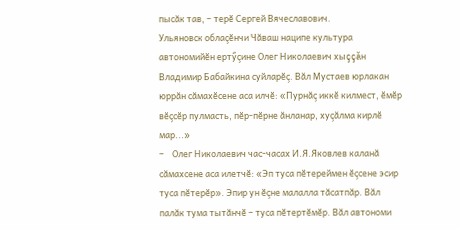пысăк тав, – терӗ Сергей Вячеславович.
Ульяновск облаçӗнчи Чăваш наципе культура автономийӗн ертӳçине Олег Николаевич хыççăн Владимир Бабайкина суйларӗç. Вăл Мустаев юрлакан юррăн сăмахӗсене аса илчӗ: «Пурнăç иккӗ килмест, ӗмӗр вӗçсӗр пулмасть, пӗр-пӗрне ăнланар, хуçăлма кирлӗ мар...»
–    Олег Николаевич час-часах И.Я.Яковлев каланă сăмахсене аса илетчӗ: «Эп туса пӗтереймен ӗçсене эсир туса пӗтерӗр». Эпир ун ӗçне малалла тăсатпăр. Вăл палăк тума тытăнчӗ – туса пӗтертӗмӗр. Вăл автономи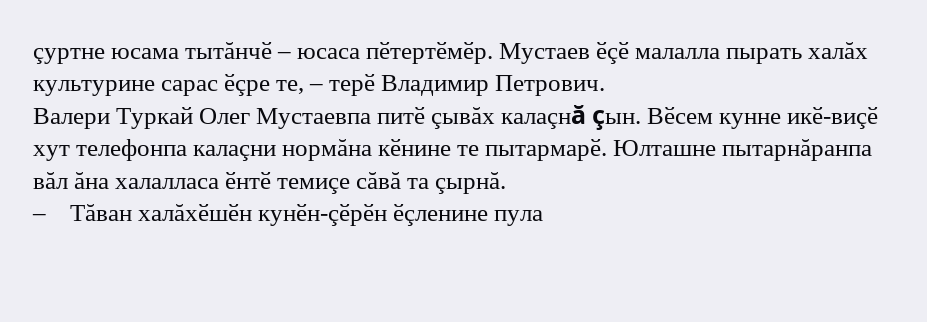çуртне юсама тытăнчӗ – юсаса пӗтертӗмӗр. Мустаев ӗçӗ малалла пырать халăх культурине сарас ӗçре те, – терӗ Владимир Петрович.
Валери Туркай Олег Мустаевпа питӗ çывăх калаçнă çын. Вӗсем кунне икӗ-виçӗ хут телефонпа калаçни нормăна кӗнине те пытармарӗ. Юлташне пытарнăранпа вăл ăна халалласа ӗнтӗ темиçе сăвă та çырнă.
–    Тăван халăхӗшӗн кунӗн-çӗрӗн ӗçленине пула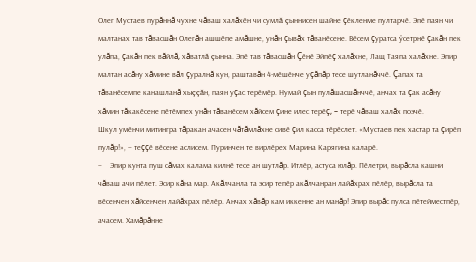Олег Мустаев пурăннă чухне чăваш халăхӗн чи сумлă çыннисен шайне çӗкленме пултарчӗ. Эпӗ паян чи малтанах тав тăвасшăн Олегăн ашшӗпе амăшне, унăн çывăх тăванӗсене. Вӗсем çуратса ӳсетрнӗ çакăн пек улăпа, çакăн пек вăйлă, хăватлă çынна. Эпӗ тав тăвасшăн Çӗнӗ Эйпӗç халăхне, Лащ Таяпа халăхне. Эпир малтан асăну хăмине вăл çуралнă кун, раштавăн 4-мӗшӗнче уçăпăр тесе шутланăччӗ. Çапах та тăванӗсемпе канашланă хыççăн, паян уçас терӗмӗр. Нумай çын пулăшасшăнччӗ, анчах та çак асăну хăмин тăкакӗсене пӗтӗмпех унăн тăванӗсем хăйсем çине илес терӗç, – терӗ чăваш халăх поэчӗ.
Шкул умӗнчи митингра тăракан ачасен чăтăмлăхне сивӗ çил касса тӗрӗслет. «Мустаев пек хастар та çирӗп пулăр!», – теççӗ вӗсене аслисем. Пуринчен те вирлӗрех Марина Карягина каларӗ.
–    Эпир кунта пуш сăмах калама килнӗ тесе ан шутлăр. Итлӗр, астуса юлăр. Пӗлетри, вырăсла кашни чăваш ачи пӗлет. Эсир кăна мар. Акăлчанла та эсир тепӗр акăлчанран лайăхрах пӗлӗр, вырăсла та вӗсенчен хăйсенчен лайăхрах пӗлӗр. Анчах хăвăр кам иккенне ан манăр! Эпир вырăс пулса пӗтейместпӗр, ачасем. Хамăрăнне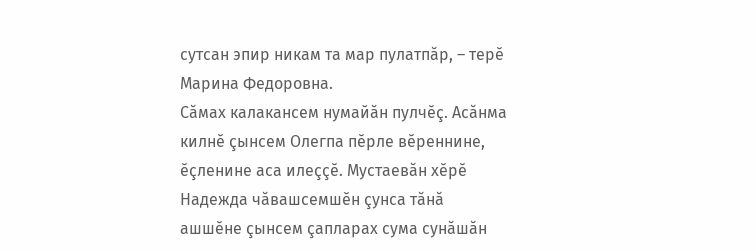сутсан эпир никам та мар пулатпăр, – терӗ Марина Федоровна.
Сăмах калакансем нумайăн пулчӗç. Асăнма килнӗ çынсем Олегпа пӗрле вӗреннине, ӗçленине аса илеççӗ. Мустаевăн хӗрӗ Надежда чăвашсемшӗн çунса тăнă ашшӗне çынсем çапларах сума сунăшăн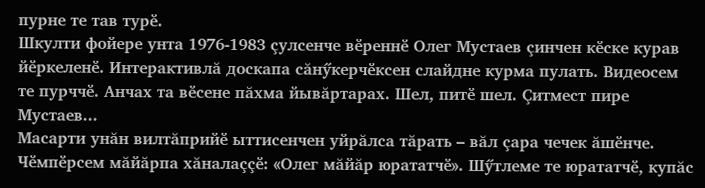пурне те тав турӗ.
Шкулти фойере унта 1976-1983 çулсенче вӗреннӗ Олег Мустаев çинчен кӗске курав йӗркеленӗ. Интерактивлă доскапа сăнӳкерчӗксен слайдне курма пулать. Видеосем те пурччӗ. Анчах та вӗсене пăхма йывăртарах. Шел, питӗ шел. Çитмест пире Мустаев...
Масарти унăн вилтăприйӗ ыттисенчен уйрăлса тăрать – вăл çара чечек ăшӗнче. Чӗмпӗрсем мăйăрпа хăналаççӗ: «Олег мăйăр юрататчӗ». Шӳтлеме те юрататчӗ, купăс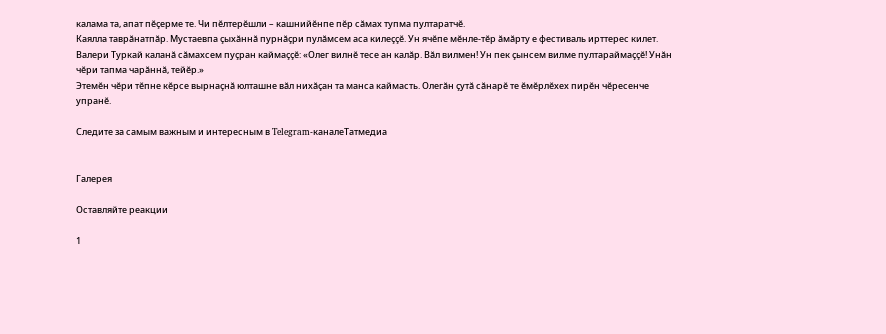калама та, апат пӗçерме те. Чи пӗлтерӗшли – кашнийӗнпе пӗр сăмах тупма пултаратчӗ.
Каялла таврăнатпăр. Мустаевпа çыхăннă пурнăçри пулăмсем аса килеççӗ. Ун ячӗпе мӗнле-тӗр ăмăрту е фестиваль ирттерес килет.
Валери Туркай каланă сăмахсем пуçран каймаççӗ: «Олег вилнӗ тесе ан калăр. Вăл вилмен! Ун пек çынсем вилме пултараймаççӗ! Унăн чӗри тапма чарăннă, тейӗр.»
Этемӗн чӗри тӗпне кӗрсе вырнаçнă юлташне вăл нихăçан та манса каймасть. Олегăн çутă сăнарӗ те ӗмӗрлӗхех пирӗн чӗресенче упранӗ.

Следите за самым важным и интересным в Telegram-каналеТатмедиа


Галерея

Оставляйте реакции

1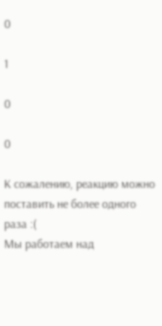0

1

0

0

К сожалению, реакцию можно поставить не более одного раза :(
Мы работаем над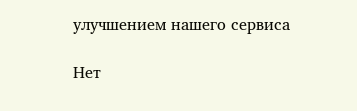улучшением нашего сервиса

Нет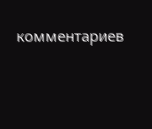комментариев